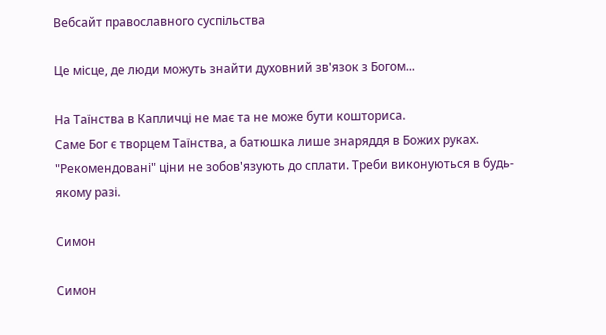Вебсайт православного суспільства

Це місце, де люди можуть знайти духовний зв'язок з Богом...

На Таїнства в Капличці не має та не може бути кошториса.
Саме Бог є творцем Таїнства, а батюшка лише знаряддя в Божих руках.
"Рекомендовані" ціни не зобов'язують до сплати. Треби виконуються в будь-якому разі.

Симон

Симон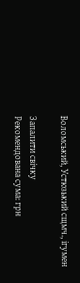Воломський, Устюзький сщмч., ігумен

Запалити свічку
Рекомендована сума: грн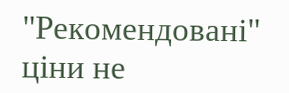"Рекомендовані" ціни не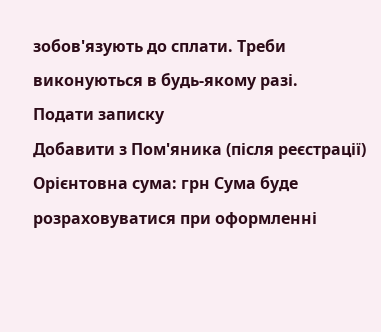зобов'язують до сплати. Треби виконуються в будь-якому разі.
Подати записку
Добавити з Пом'яника (після реєстрації)
Орієнтовна сума: грн Сума буде розраховуватися при оформленні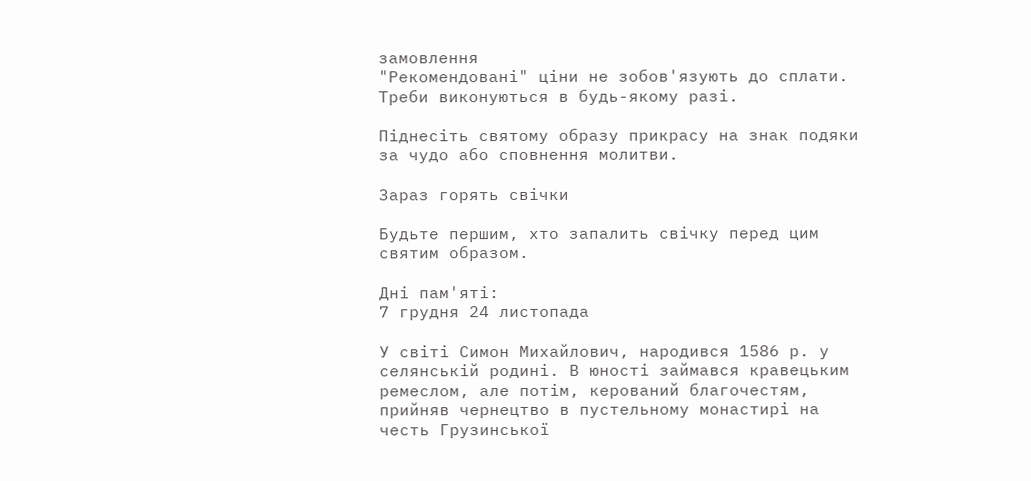замовлення
"Рекомендовані" ціни не зобов'язують до сплати. Треби виконуються в будь-якому разі.

Піднесіть святому образу прикрасу на знак подяки за чудо або сповнення молитви.

Зараз горять свічки

Будьте першим, хто запалить свічку перед цим святим образом.

Дні пам'яті:
7 грудня 24 листопада

У світі Симон Михайлович, народився 1586 р. у селянській родині. В юності займався кравецьким ремеслом, але потім, керований благочестям, прийняв чернецтво в пустельному монастирі на честь Грузинської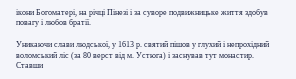ікони Богоматері, на річці Пінезі і за суворе подвижницьке життя здобув повагу і любов братії.

Уникаючи слави людської, у 1613 р. святий пішов у глухий і непрохідний воломський ліс (за 80 верст від м. Устюга) і заснував тут монастир. Ставши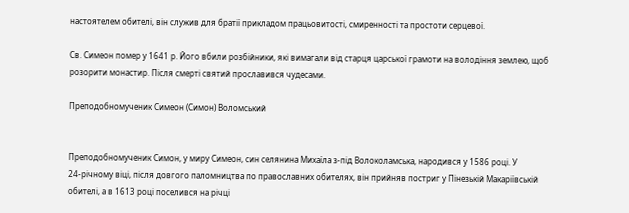настоятелем обителі, він служив для братії прикладом працьовитості, смиренності та простоти серцевої.

Св. Симеон помер у 1641 р. Його вбили розбійники, які вимагали від старця царської грамоти на володіння землею, щоб розорити монастир. Після смерті святий прославився чудесами.

Преподобномученик Симеон (Симон) Воломський


Преподобномученик Симон, у миру Симеон, син селянина Михаїла з‑під Волоколамська, народився у 1586 році. У 24‑річному віці, після довгого паломництва по православних обителях, він прийняв постриг у Пінезькій Макаріївській обителі, а в 1613 році поселився на річці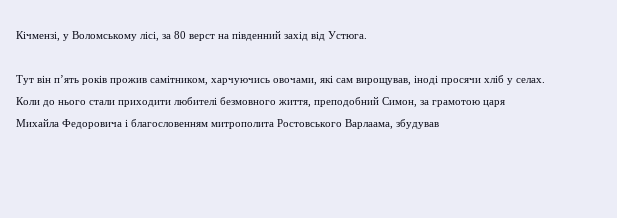Кічмензі, у Воломському лісі, за 80 верст на південний захід від Устюга.

Тут він п’ять років прожив самітником, харчуючись овочами, які сам вирощував, іноді просячи хліб у селах. Коли до нього стали приходити любителі безмовного життя, преподобний Симон, за грамотою царя Михайла Федоровича і благословенням митрополита Ростовського Варлаама, збудував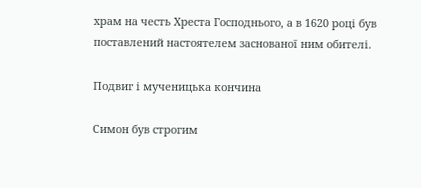храм на честь Хреста Господнього, а в 1620 році був поставлений настоятелем заснованої ним обителі.

Подвиг і мученицька кончина

Симон був строгим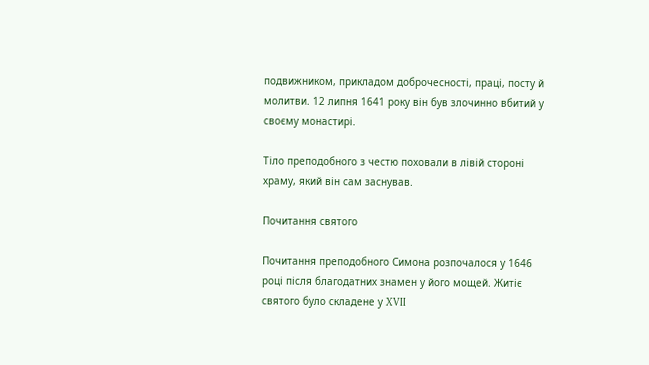подвижником, прикладом доброчесності, праці, посту й молитви. 12 липня 1641 року він був злочинно вбитий у своєму монастирі.

Тіло преподобного з честю поховали в лівій стороні храму, який він сам заснував.

Почитання святого

Почитання преподобного Симона розпочалося у 1646 році після благодатних знамен у його мощей. Житіє святого було складене у XVII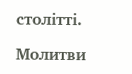столітті.

Молитви